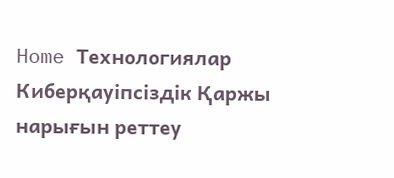Home Технологиялар Киберқауіпсіздік Қаржы нарығын реттеу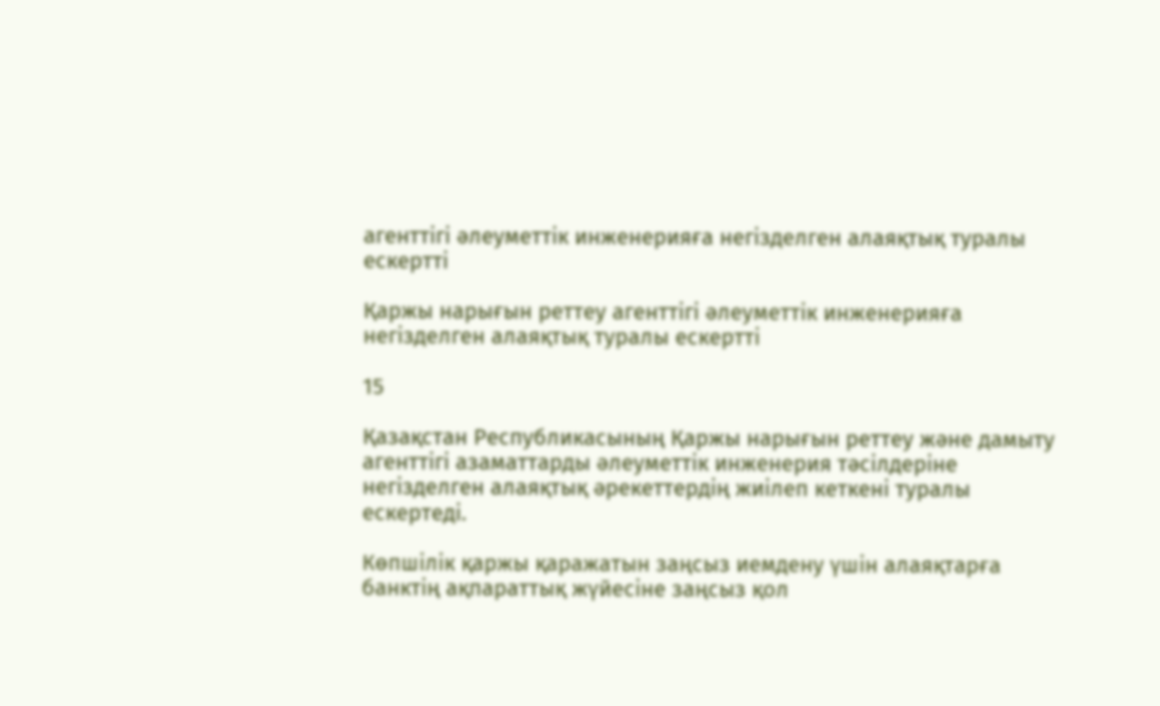агенттігі әлеуметтік инженерияға негізделген алаяқтық туралы ескертті

Қаржы нарығын реттеу агенттігі әлеуметтік инженерияға негізделген алаяқтық туралы ескертті

15

Қазақстан Республикасының Қаржы нарығын реттеу және дамыту агенттігі азаматтарды әлеуметтік инженерия тәсілдеріне негізделген алаяқтық әрекеттердің жиілеп кеткені туралы ескертеді.

Көпшілік қаржы қаражатын заңсыз иемдену үшін алаяқтарға банктің ақпараттық жүйесіне заңсыз қол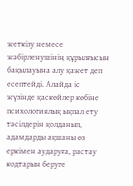жеткізу немесе жәбірленушінің құрылғысын бақылауына алу қажет деп есептейді. Алайда іс жүзінде қаскөйлер көбіне психологиялық ықпал ету тәсілдерін қолданып, адамдарды ақшаны өз еркімен аударуға, растау кодтарын беруге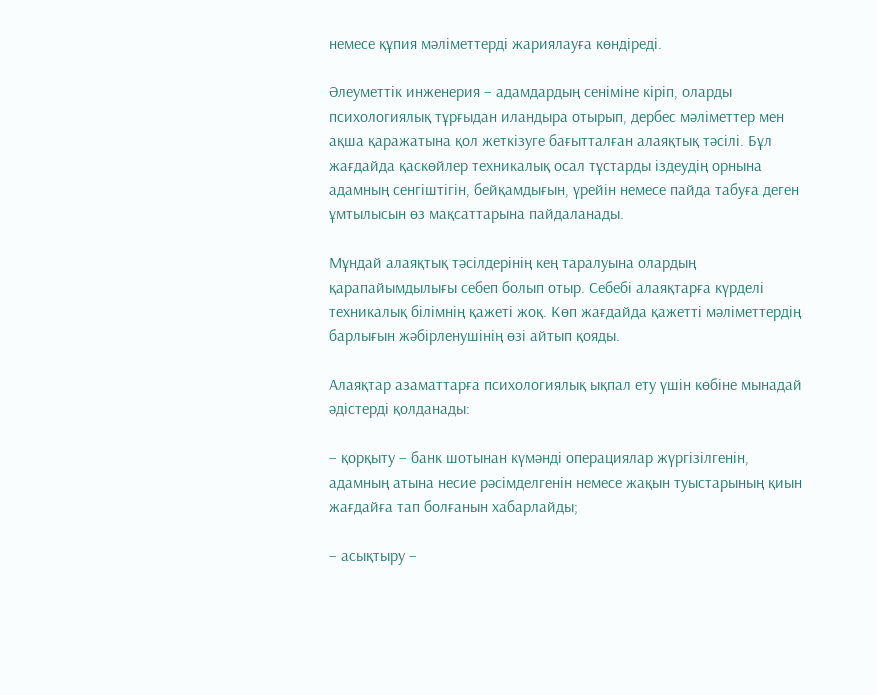немесе құпия мәліметтерді жариялауға көндіреді.

Әлеуметтік инженерия – адамдардың сеніміне кіріп, оларды психологиялық тұрғыдан иландыра отырып, дербес мәліметтер мен ақша қаражатына қол жеткізуге бағытталған алаяқтық тәсілі. Бұл жағдайда қаскөйлер техникалық осал тұстарды іздеудің орнына адамның сенгіштігін, бейқамдығын, үрейін немесе пайда табуға деген ұмтылысын өз мақсаттарына пайдаланады.

Мұндай алаяқтық тәсілдерінің кең таралуына олардың қарапайымдылығы себеп болып отыр. Себебі алаяқтарға күрделі техникалық білімнің қажеті жоқ. Көп жағдайда қажетті мәліметтердің барлығын жәбірленушінің өзі айтып қояды.

Алаяқтар азаматтарға психологиялық ықпал ету үшін көбіне мынадай әдістерді қолданады:

– қорқыту – банк шотынан күмәнді операциялар жүргізілгенін, адамның атына несие рәсімделгенін немесе жақын туыстарының қиын жағдайға тап болғанын хабарлайды;

– асықтыру –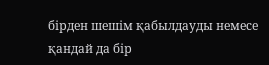бірден шешім қабылдауды немесе қандай да бір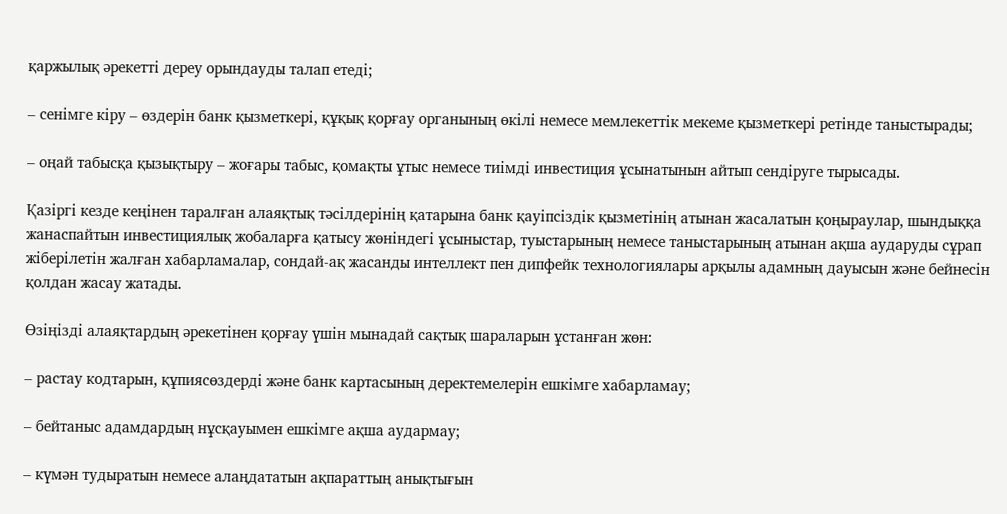қаржылық әрекетті дереу орындауды талап етеді;

– сенімге кіру – өздерін банк қызметкері, құқық қорғау органының өкілі немесе мемлекеттік мекеме қызметкері ретінде таныстырады;

– оңай табысқа қызықтыру – жоғары табыс, қомақты ұтыс немесе тиімді инвестиция ұсынатынын айтып сендіруге тырысады.

Қазіргі кезде кеңінен таралған алаяқтық тәсілдерінің қатарына банк қауіпсіздік қызметінің атынан жасалатын қоңыраулар, шындыққа жанаспайтын инвестициялық жобаларға қатысу жөніндегі ұсыныстар, туыстарының немесе таныстарының атынан ақша аударуды сұрап жіберілетін жалған хабарламалар, сондай-ақ жасанды интеллект пен дипфейк технологиялары арқылы адамның дауысын және бейнесін қолдан жасау жатады.

Өзіңізді алаяқтардың әрекетінен қорғау үшін мынадай сақтық шараларын ұстанған жөн:

– растау кодтарын, құпиясөздерді және банк картасының деректемелерін ешкімге хабарламау;

– бейтаныс адамдардың нұсқауымен ешкімге ақша аудармау;

– күмән тудыратын немесе алаңдататын ақпараттың анықтығын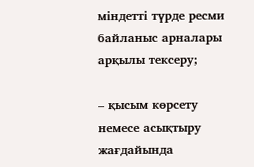міндетті түрде ресми байланыс арналары арқылы тексеру;

– қысым көрсету немесе асықтыру жағдайында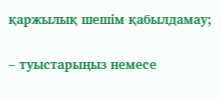қаржылық шешім қабылдамау;

– туыстарыңыз немесе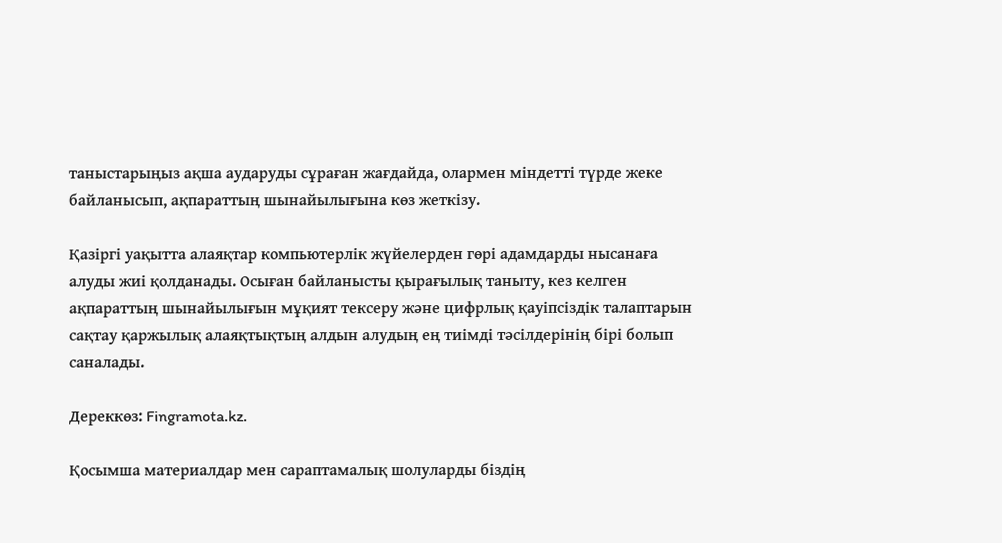таныстарыңыз ақша аударуды сұраған жағдайда, олармен міндетті түрде жеке байланысып, ақпараттың шынайылығына көз жеткізу.

Қазіргі уақытта алаяқтар компьютерлік жүйелерден гөрі адамдарды нысанаға алуды жиі қолданады. Осыған байланысты қырағылық таныту, кез келген ақпараттың шынайылығын мұқият тексеру және цифрлық қауіпсіздік талаптарын сақтау қаржылық алаяқтықтың алдын алудың ең тиімді тәсілдерінің бірі болып саналады.

Дереккөз: Fingramota.kz.

Қосымша материалдар мен сараптамалық шолуларды біздің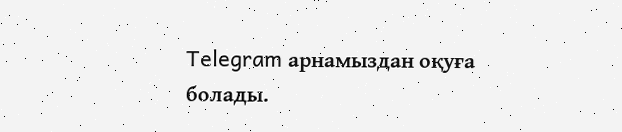Telegram арнамыздан оқуға болады.